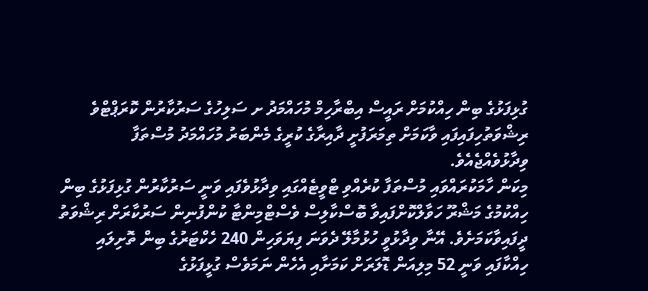ގުޅިފަޅުގެ ބިން ހިއްކުމަށް ރައީސް އިބްރާހިމް މުހައްމަދު ށ ސަލިހުގެ ސަރުކާރުން ކޮރަޕްޓްވެ ރިޝްވަތުހިފައިފައި ވާކަމަށް ތިމަރަފުށީ ދާއިރާގެ ކުރީގެ މެންބަރު މުހައްމަދު މުސްތަފާ ވިދާޅުވެއްޖެއެވެ.
މިކަން ހާމަކުރައްވައި މުސްތަފާ ކުރެއްވި ޓްވީޓެއްގައި ވިދާޅުވެފައި ވަނީ ސަރުކާރުން ގުޅިފަޅުގެ ބިން ހިއްކުމުގެ މަޝްރޫ ހަވާލްކޮށްފައިވާ ބޮސްކާލިސް ވެސްޓްމިންޓާ ކުންފުނިން ސަރުކާރަށް ރިޝްވަތު ދީފައިވާކަމަށެވެ. އޭނާ ވިދާޅުވީ ހުޅުމާލޭ ދެވަނަ ފިޔަވަހިން 240 ހެކްޓަރުގެ ބިން ތޮށިލައި ހިއްކާފައި ވަނީ 52 މިލިއަން ޑޮލަރަށް ކަމަށާއި އެހެން ނަމަވެސް ގުޅީފަޅުގެ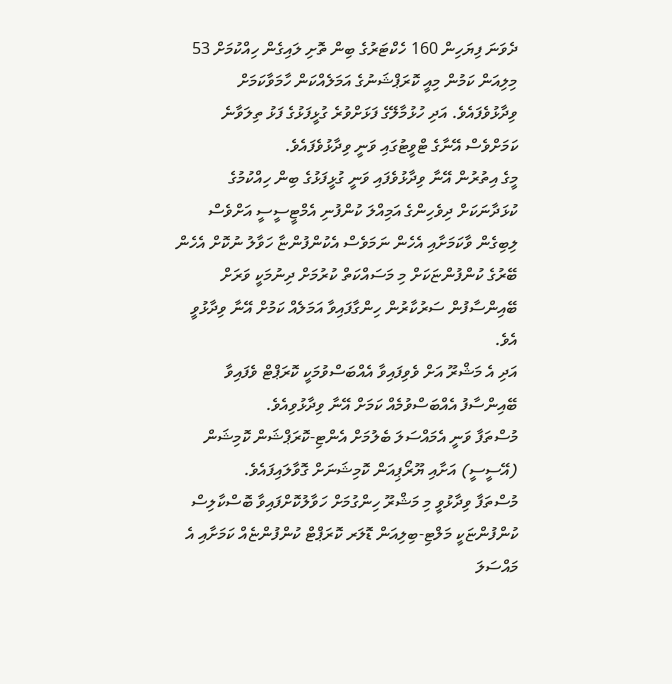ދެވަނަ ފިޔަހިން 160 ހެކްޓަރުގެ ބިން ތޮށި ލައިގެން ހިއްކުމަށް 53 މިލިއަން ކަމުން މިއީ ކޮރަޕްޝަނުގެ އަމަލެއްކަން ހާމަވާކަމަށް ވިދާޅުވެފައެވެ. އަދި ހުޅުމާލޭގެ ފަޅަށްވުރެ ގުޅީފަޅުގެ ފަޅު ތިލަވާނެ ކަމަށްވެސް އޭނާގެ ޓްވީޓުގައި ވަނީ ވިދާޅުވެފައެވެ.
މީގެ އިތުރުން އޭނާ ވިދާޅުވެފައި ވަނީ ގުޅީފަޅުގެ ބިން ހިއްކުމުގެ ކުޅަދާނަކަށް ދިވެހިންގެ އަމިއްލަ ކުންފުނި އެމްޓީސީސީ އަށްވެސް ލިބިގެން ވާކަމަށާއި އެހެން ނަމަވެސް އެކުންފުންޏާ ހަވާލު ނުކޮށް އެހެން ބޭރުގެ ކުންފުންޏަކަށް މި މަސައްކަތް ކުރުމަށް ދިނުމަކީ ވަރަށް ބޭއިންސާފުން ސަރުކާރުން ހިންގާފައިވާ އަމަލެއް ކަމުށް އޭނާ ވިދާޅުވީ އެވެ.
އަދި އެ މަޝްރޫ އަށް ވެވިފައިވާ އެއްބަސްވުމަކީ ކޮރަޕްޓް ވެފައިވާ ބޭއިންސާފު އެއްބަސްވުމެއް ކަމަށް އޭނާ ވިދާޅުވިއެވެ.
މުސްތަފާ ވަނީ އެމައްސަލަ ބެލުމަށް އެންޓި-ކޮރަޕްޝަން ކޮމިޝަން (އޭސީސީ) އަށާއި ޔޫރޯޕިއަން ކޮމިޝަނަށް ގޮވާލައިފައެވެ.
މުސްތަފާ ވިދާޅުވީ މި މަޝްރޫ ހިންގުމަށް ހަވާލުކޮށްފައިވާ ބޮސްކާލިސް ކުންފުންޏަކީ މަލްޓި-ބިލިއަން ޑޮލަރ ކޮރަޕްޓް ކުންފުންޏެއް ކަމަށާއި އެ މައްސަލަ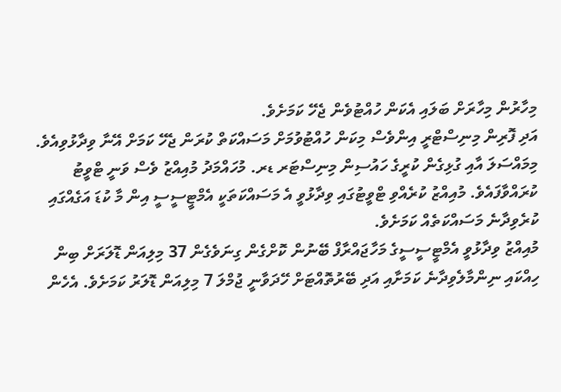މިހާރުން މިހާރަށް ބަލައި އެކަން ހުއްޓުވެން ޖެހޭ ކަމަށެވެ.
އަދި ފޮރިން މިނިސްޓްރީ އިންވެސް މިކަން ހުއްޓުވުމަށް މަސައްކަތް ކުރަން ޖެހޭ ކަމަށް އޭނާ ވިދާޅުވިއެވެ.
މިމައްސަލަ އާއި ގުޅިގެން ކުރީގެ ހައުސިން މިނިސްޓަރ ޑރ. މުހައްމަދު މުއިއްޒު ވެސް ވަނީ ޓްވީޓު ކުރައްވާފައެވެ. މުއިއްޒު ކުރެއްވި ޓްވީޓުގައި ވިދާޅުވީ އެ މަސައްކަތަކީ އެމްޓީސީސީ އިން މާ ކުޑަ އަގެއްގައި ކުރެވިދާނެ މަސައްކަތެއް ކަމަށެވެ.
މުއިއްޒު ވިދާޅުވީ އެމްޓީސީސީގެ މަހާޖައްރާފް ބޭނުން ކޮށްގެން ގިނަވެގެން 37 މިލިއަން ޑޮލަރަށް ބިން ހިއްކައި ނިންމާލެވިދާނެ ކަމަށާއި އަދި ބޭރުތޮއްޓަށް ހޭދަވާނީ ޖުމްލަ 7 މިލިއަން ޑޮލަރު ކަމަށެވެ. އެހެން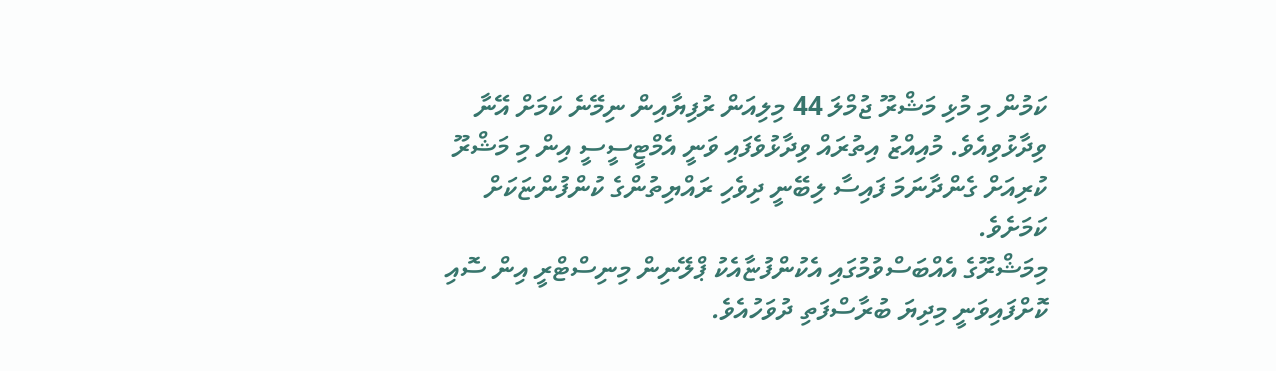ކަމުން މި މުޅި މަޝްރޫ ޖުމްލަ 44 މިލިއަން ރުފިޔާއިން ނިމޭނެ ކަމަށް އޭނާ ވިދާޅުވިއެވެ. މުއިއްޒު އިތުރައް ވިދާޅުވެފައި ވަނީ އެމްޓީސީސީ އިން މި މަޝްރޫ ކުރިއަށް ގެންދާނަމަ ފައިސާ ލިބޭނީ ދިވެހި ރައްޔިތުންގެ ކުންފުންޏަކަށް ކަމަށެވެ.
މިމަޝްރޫގެ އެއްބަސްވުމުގައި އެކުންފުޏާއެކު ޕްލޭނިން މިނިސްޓްރީ އިން ސޮއި ކޮށްފައިވަނީ މިދިޔަ ބުރާސްފަތި ދުވަހުއެވެ.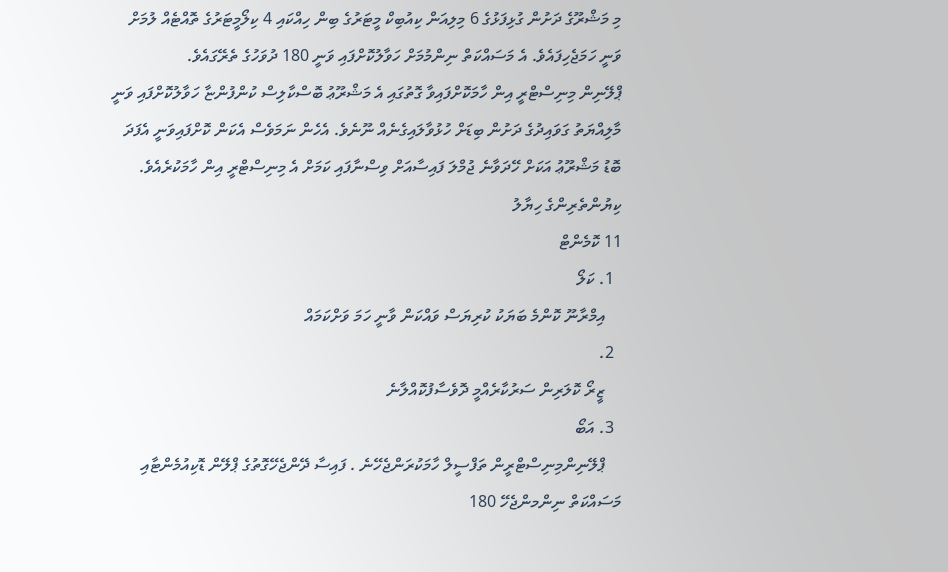މި މަޝްރޫގެ ދަށުން ގުޅިފަޅުގެ 6 މިލިއަން ކިއުބިކް މީޓަރުގެ ބިން ހިއްކައި 4 ކިލޯމީޓަރުގެ ތޮއްޓެއް ލުމަށް ވަނީ ހަމަޖެހިފައެވެ. އެ މަސައްކަތް ނިންމުމަށް ހަވާލުކޮށްފައި ވަނީ 180 ދުވަހުގެ ތެރޭގައެވެ.
ޕްލޭނިން މިނިސްޓްރީ އިން ހާމަކޮށްފައިވާ ގޮތުގައި އެ މަޝްރޫޢު ބޮސްކާލިސް ކުންފުންޏާ ހަވާލުކޮށްފައި ވަނީ މާލިއްޔަތު ގަވައިދުގެ ދަށުން ބިޑަށް ހުޅުވާލައިގެނެއް ނޫނެވެ. އެހެން ނަމަވެސް އެކަން ކޮށްފައިވަނީ އެފަދަ ބޮޑު މަޝްރޫޢު އަކަށް ހޭދަވާނެ ޖުމްލަ ފައިސާއަށް ވިސްނާފައި ކަމަށް އެ މިނިސްޓްރީ އިން ހާމަކުރެއެވެ.
ކިޔުންތެރިންގެ ހިޔާލު
11 ކޮމެންޓް
  1. ކަލޯ
    އިމްރާނޫ ކޮންމެ ބަޔަކު ކުރިޔަސް ވައްކަން ވާނީ ހަމަ ވަށްކަމައް
  2.
    ޒީރޯ ކޮލަރިން ސަރުކާރެއްމީ ދޮވެސާފުކޮއްލާނެ
  3. އަބޯ
    ޕްލޭނިންމިނިސްޓްރީން ތަފްސީލް ހާމަކުރަންޖެހޭނެ . ފައިސާ ދޭންޖެހޭގޮތުގެ ޕްލޭން ޑޮކިއުމެންޓާއި މަސައްކަތް ނިންމންޖެހޭ 180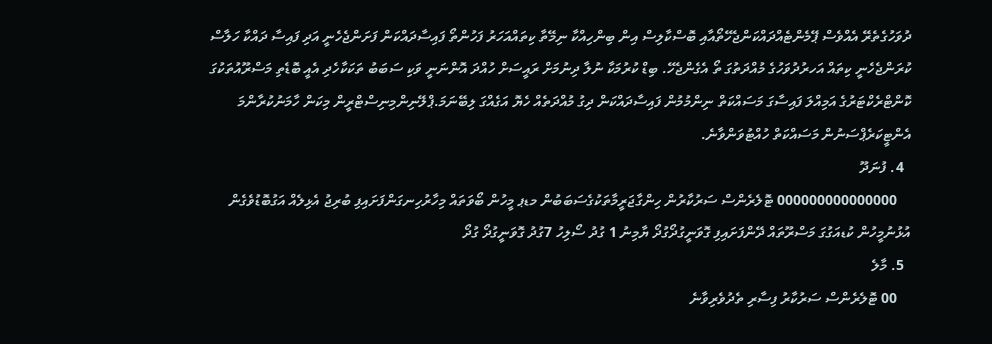ދުވަހުގެތެރޭ އެއްވެސް ޕޭމެންޓެއްދައްކަންޖެހޭތޯއާއި ބޮސްކާލިސް އިން ބިންހިއްކާ ނިމޭތާ ކިތައްއަހަރު ފަހުންތޯ ފައިސާދައްކަން ފަށަންޖެހެނީ އަދި ފައިސާ ދައްކާ ހަލާސް ކުރަންޖެހެނީ ކިތައް އަހރުދުވަހުގެ މުއްދަތުގަ ތޯ އެގެންޖެހޭ. ބިޑް ކުރުމަކާ ނުލާ ދިނުމަށް ރައީސަށް ހުއްދަ އޮންނަނީ ވަކި ސަބަބު ތަކަކާހެދި އެއީ ބޮޑެތި މަސްރޫއުތަކުގަ ކޮންޓްރެކްޓަރުގެ އަމިއްލަ ފައިސާގަ މަސައްކަތް ނިންމުމުން ފައިސާދައްކަން ދިގު މުއްދަތެއް ހެޔޮ އަގެއްގަ ލިބޭނަމަ.ޕްލޭނިންމިނިސްޓްރީން މިކަން ހާމަނުކުރާންމަ އެންޓީކަރެޕްސަނުން މަސައްކަތް ހުއްޓުވަންވާނެ.
  4. ފުނަދޫ
    000000000000000 ޓޮލެރެންސް ސަރުކާރުން ހިންގާޖަރީމާތަކުގެސަބަބުން މޑޕ މީހުން ބޯވަތައް މިހާރުހިނގަންފަށައިފި ބުރިޖު އެޅިލެއް އަގުބޮޑުވެގެން އުޅުނުމީހުން ކުޑއަގުގަ މަސްރޫތައް ދޭންފަށައިފި ގޮވަނީގުދޯގުދޯ ޔާމިނު 1 ގުދު ސޯލިހު 7ގުދު ގޮވަނީގުދޯ ގުދޯ
  5. މާލެ
    00 ޓޮލެރެންސް ސަރުކާރު ފިސާރި ތެދުވެރިވާނެ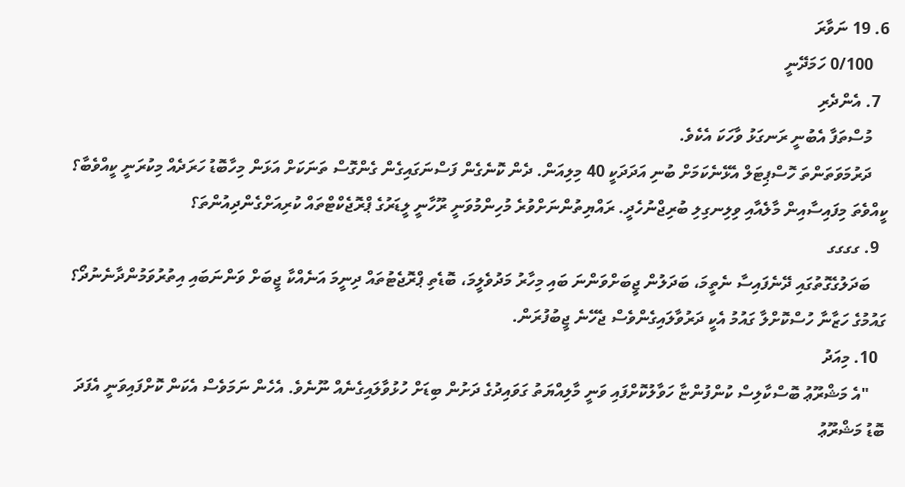6. 19 ނަވާރަ
    0/100 ހަމަދޭނީ
  7. އެންދެރި
    މުސްތަފާ އެބުނީ ރަނގަޅު ވާހަކަ އެކެވެ.
    ދަރުމަވަތަންތަ ހޮސްޕިޓަލް އެޅޭނެކަމަށް ބުނި އަދަދަކީ 40 މިލިއަން. ދެން ކޮނެގެން ފަސްނަގައިގެން ގެންގޮސް ތަނަކަށް އަޅަން މިހާބޮޑު ހަރަދެއް މިކުރަނީ ކީއްވެބާ؟ ކީއްވެތަ މިފައިސާއިން މާލެއާއި ވިލިނގިލި ބުރިޖްނުހެދީ. ރައްޔިތުންނަށްވުރެ މުހިންމުވަނީ ރޫހާނީ ލީޑަރުގެ ޕްރޮޖެކްޓްތައް ކުރިއަށްގެންދިއުންތަ؟
  9. ގގގގ
    ބަދަލުގެގޮތުގައި ދޭނެފައިސާ ނެތީމަ، ބަދަލުން ޖީބަށްވަންނަ ބައި މިހާރު މަދުވެލީމަ، ބޮޑެތި ޕްރޮޖެޓުތައް ދިނީމަ އަނެއްކާ ޖީބަށް ވަންނަބައި އިތުރުވަމުންދާނެނުދޯ؟ ގައުމުގެ ހަޒާނާ ހުސްކޮށްލާ ގައުމު އެކީ ދަރުވާލައިގެންވެސް ޖެހޭނެ ޖީބުފުރަން.
  10. މިއަދު
    "އެ މަޝްރޫޢު ބޮސްކާލިސް ކުންފުންޏާ ހަވާލުކޮށްފައި ވަނީ މާލިއްޔަތު ގަވައިދުގެ ދަށުން ބިޑަށް ހުޅުވާލައިގެނެއް ނޫނެވެ. އެހެން ނަމަވެސް އެކަން ކޮށްފައިވަނީ އެފަދަ ބޮޑު މަޝްރޫޢު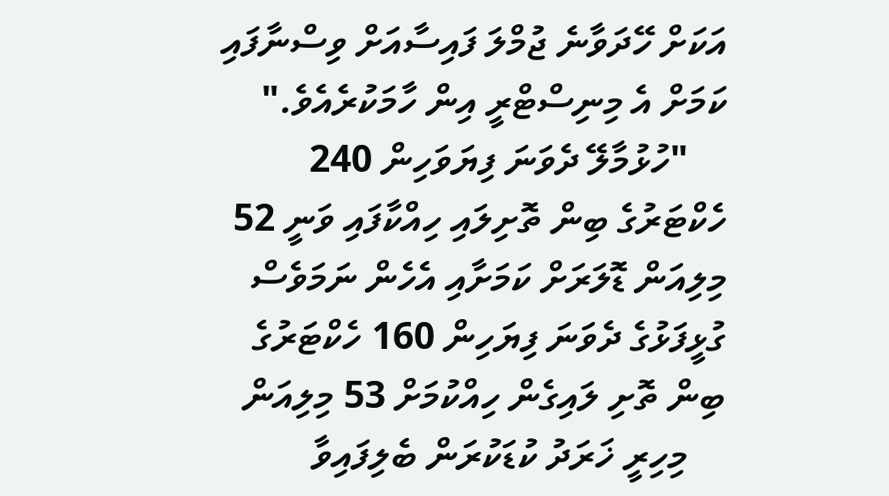އަކަށް ހޭދަވާނެ ޖުމްލަ ފައިސާއަށް ވިސްނާފައި ކަމަށް އެ މިނިސްޓްރީ އިން ހާމަކުރެއެވެ."
    "ހުޅުމާލޭ ދެވަނަ ފިޔަވަހިން 240 ހެކްޓަރުގެ ބިން ތޮށިލައި ހިއްކާފައި ވަނީ 52 މިލިއަން ޑޮލަރަށް ކަމަށާއި އެހެން ނަމަވެސް ގުޅީފަޅުގެ ދެވަނަ ފިޔަހިން 160 ހެކްޓަރުގެ ބިން ތޮށި ލައިގެން ހިއްކުމަށް 53 މިލިއަން
    މިހިރީ ޚަރަދު ކުޑަކުރަން ބެލިފައިވާ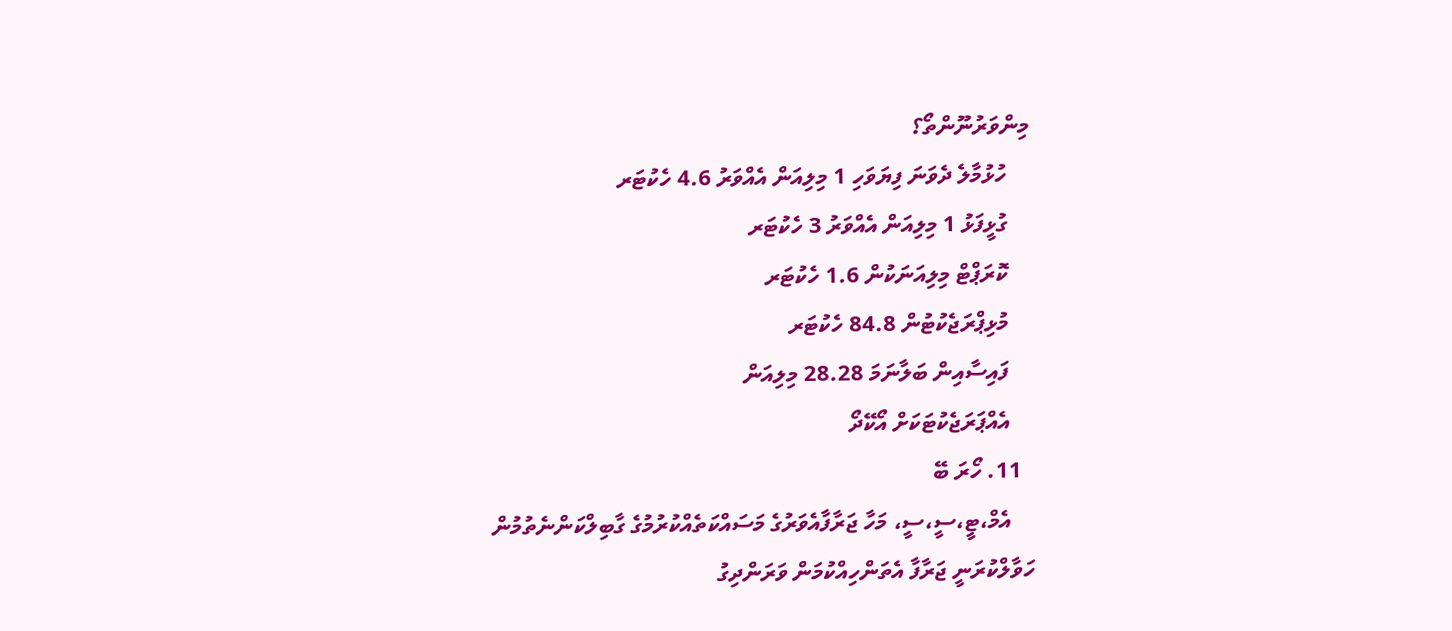މިންވަރުނޫންތޯ؟
    ހުޅުމާލެ ދެވަނަ ފިޔަވަހި 1 މިލިއަން އެއްވަރު 4.6 ހެކުޓަރ
    ގުޅީފަޅު 1 މިލިއަން އެއްވަރު 3 ހެކުޓަރ
    ކޮރަޕްޓް މިލިއަނަކުން 1.6 ހެކުޓަރ
    މުޅިޕްރަޖެކުޓުން 84.8 ހެކުޓަރ
    ފައިސާއިން ބަލާނަމަ 28.28 މިލިއަން
    އެއްޕަރަޖެކުޓަކަށް އޯކޭދޯ
  11. ހޯރަ ބޭ
    އެމް،ޓީ،ސީ،ސީ، މަހާ ޖަރާފާއެވަރުގެ މަސައްކަތެއްކުރުމުގެ ގާބިލްކަންނެތުމުން ހަވާލްކުރަނީ ޖަރާފާ އެތަންހިއްކުމަން ވަރަންދިގު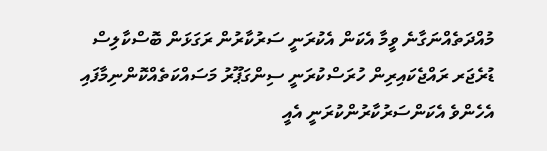މުއްދަތެއްނަގާނެ ވީމާ އެކަން އެކުރަނީ ސަރުކާރުން ރަގަޅަން ބޮސްކާލިސް ޑުރެޖަރ ރައްޖެކައިރިން ހުރަސްކުރަނީ ސިންގަޕޫރު މަސައްކަތެއްކޮންނިމާފައި އެހެންވެ އެކަންސަރުކާރުންކުރަނީ އެއީ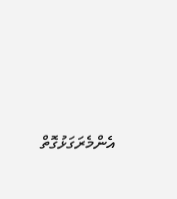އެންމެރަގަޅުގޮތް